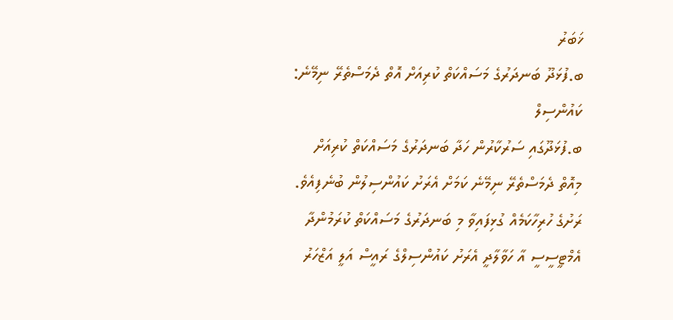ޚަބަރު
ބ.ފުޅަދޫ ބަނދަރުގެ މަސައްކަތް ކުރިއަށް އޮތް ދެމަސްތެރޭ ނިމޭނެ: ކައުންސިލް
ބ.ފުޅަދޫގައި ސަރުކާރުން ހަދާ ބަނދަރުގެ މަސައްކަތް ކުރިއަށް މިއޮތް ދެމަސްތެރޭ ނިމޭނެ ކަމަށް އެރަށު ކައުންސިލުން ބުނެފިއެވެ. ރަށުގެ ހުރިހާކަމެއް ގުޅިފައިވާ މި ބަނދަރުގެ މަސައްކަތް ކުރަމުންދާ އެމްޓީސީސީ އާ ހަވާލާދީ އެރަށު ކައުންސިލްގެ ރައީސް އަލީ އަޒްހަރު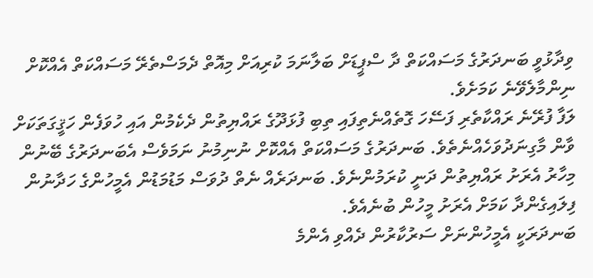ވިދާޅުވީ ބަނދަރުގެ މަސައްކަތް ދާ ސްޕީޑަށް ބަލާނަމަ ކުރިއަށް މިއޮތް ދެމަސްތެރޭ މަސައްކަތް އެއްކޮށް ނިންމާލެވޭނެ ކަމަށެވެ.
ލަފާ ފުރޭނެ ރައްކާތެރި ފަސޭހަ ގޮތެއްނެތިފައި ތިބި ފުޅަދޫގެ ރައްޔިތުން ދެކެމުން އައި ހުވަފެން ހަޤީގަތަކަށް ވާން މާގިނަދުވަހެއްނެތެވެ. ބަނދަރުގެ މަސައްކަތް އެއްކޮށް ނުނިމުނު ނަމަވެސް އެބަނދަރުގެ ބޭނުން މިހާރު އެރަށު ރައްޔިތުން ދަނީ ކުރަމުންނެވެ. ބަނދަރެއް ނެތް ދުވަސް މަޑުމަޑުން އެމީހުންގެ ހަދާނުން ފިލައިގެންދާ ކަމަށް އެރަށު މީހުން ބުނެއެވެ.
ބަނދަރަކީ އެމީހުންނަށް ސަރުކާރުން ދެއްވި އެންމެ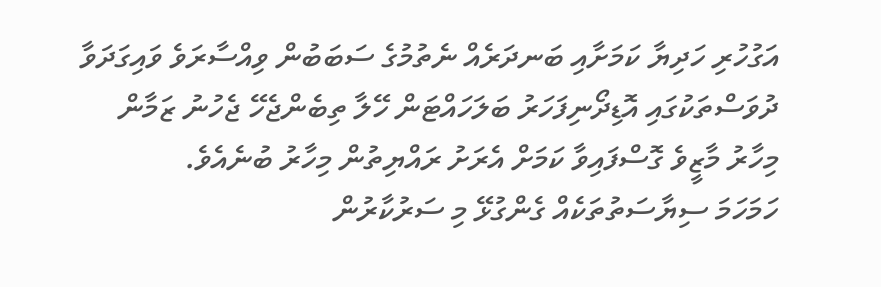އަގުހުރި ހަދިޔާ ކަމަށާއި ބަނދަރެއް ނެތުމުގެ ސަބަބުން ވިއްސާރަވެ ވައިގަދަވާ ދުވަސްތަކުގައި އޮޑިދޯނިފަހަރު ބަލަހައްޓަން ހޭލާ ތިބެންޖެހޭ ޖެހުނު ޒަމާން މިހާރު މާޒީވެ ގޮސްފައިވާ ކަމަށް އެރަށު ރައްޔިތުން މިހާރު ބުނެއެވެ.
ހަމަހަމަ ސިޔާސަތުތަކެއް ގެންގުޅޭ މި ސަރުކާރުން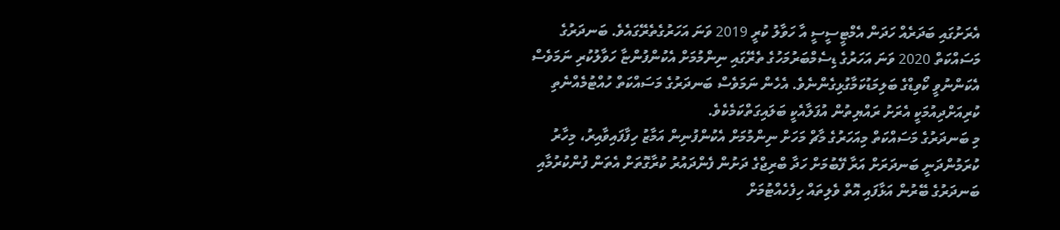އެރަށުގައި ބަދަރެއް ހަދަން އެމްޓީސީސީ އާ ހަވާލު ކުރީ 2019 ވަނަ އަހަރުގެތެރޭގައެވެ. ބަނދަރުގެ މަސައްކަތް 2020 ވަނަ އަހަރުގެ ޑިސެމްބަރުމަހުގެ ތެރޭގައި ނިންމުމަށް އެކުންފުންޏާ ހަވާލުކުރި ނަމަވެސް އެކަންނުވީ ކޯވިޑްގެ ބަލިމަޑުކަމާގުޅިގެންނެވެ. އެހެން ނަމަވެސް ބަނދަރުގެ މަސައްކަތް ހުއްޓުމެއްނެތި ކުރިއަށްދިއުމަކީ އެރަށު ރައްޔިތުން އުފަލާއެކީ ބަލައިގަތްކަމެކެވެ.
މި ބަނދަރުގެ މަސައްކަތް މިއަހަރުގެ މާޗް މަހަށް ނިންމުމަށް އެކުންފުނިން އަމާޒު ހިފާފައިވާއިރު، މިހާރު ކުރަމުންދަނީ ބަނދަރަށް އަރާ ފޭބުމަށް ހަދާ ބްރިޖްގެ ދަށުން ފެންދައުރު ކުރާގޮތަށް އެތަން ފުންކުރުމާއި ބަނދަރުގެ ބޭރުން އަޅާފައި އޮތް ވެލިތައް ހިފެހެއްޓުމަށް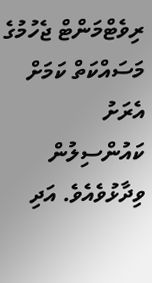ރިވެޓްމަންޓް ޖެހުމުގެ މަސައްކަތް ކަމަށް އެރަށު ކައުންސިލުން ވިދާޅުވެއެވެ. އަދި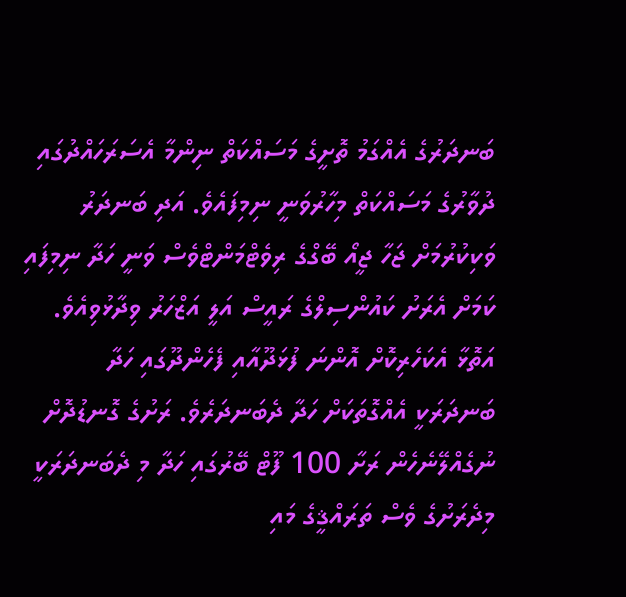ބަނދަރުގެ އެއްގަމު ތޮށީގެ މަސައްކަތް ނިންމާ އެސަރަހައްދުގައި ދުވާރުގެ މަސައްކަތް މިހާރުވަނީ ނިމިފައެވެ. އަދި ބަނދަރު ވަކިކުރުމަށް ޖަހާ ޖީއޯ ބޭގްގެ ރިވެޓްމަންޓްވެސް ވަނީ ހަދާ ނިމިފައި ކަމަށް އެރަށު ކައުންސިލްގެ ރައީސް އަލީ އަޒްހަރު ވިދާޅުވިއެވެ.
އަތޮޅާ އެކަހެރިކޮށް އޮންނަ ފުޅަދޫއާއި ފެހެންދޫގައި ހަދާ ބަނދަރަކީ އެއްގޮތަކަށް ހަދާ ދެބަނދަރެވެ. ރަށުގެ ގޮނޑުދޮށް ނުގެއްލޭނެހެން ރަށާ 100 ފޫޓް ބޭރުގައި ހަދާ މި ދެބަނދަރަކީ މިދެރަށުގެ ވެސް ތަރައްޤީގެ މައި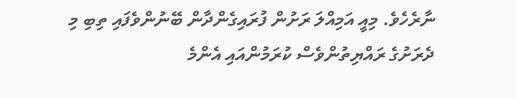ނާރެހެވެ. މިއީ އަމިއްލަ ރަށުން ފުރައިގެންދާން ބޭނުންވެފައި ތިބި މި ދެރަށުގެ ރައްޔިތުންވެސް ކުރަމުންއައި އެންމެ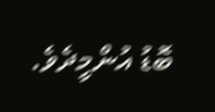ބޮޑު އުންމީދެވެ.